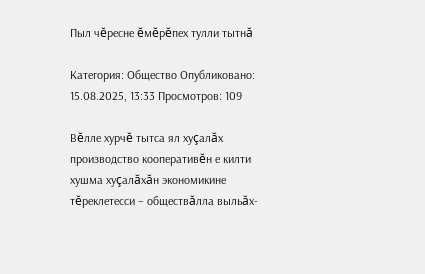Пыл чĕресне ĕмĕрĕпех тулли тытнă

Категория: Общество Опубликовано: 15.08.2025, 13:33 Просмотров: 109

Вĕлле хурчĕ тытса ял хуçалăх производство кооперативĕн е килти хушма хуçалăхăн экономикине тĕреклетесси – обществăлла выльăх-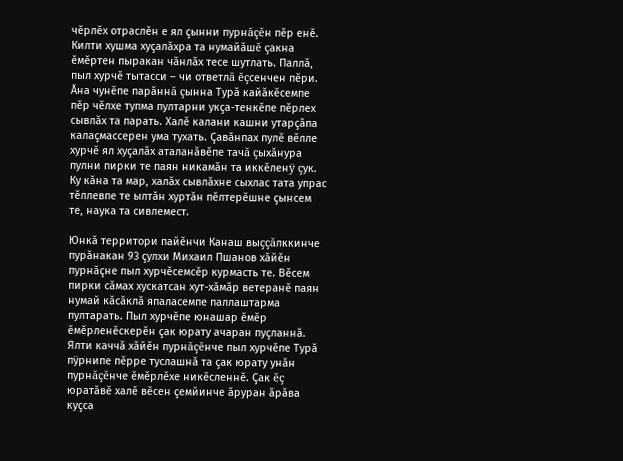чĕрлĕх отраслĕн е ял çынни пурнăçĕн пĕр енĕ. Килти хушма хуçалăхра та нумайăшĕ çакна ĕмĕртен пыракан чăнлăх тесе шутлать. Паллă, пыл хурчĕ тытасси – чи ответлă ĕçсенчен пĕри. Ăна чунĕпе парăннă çынна Турă кайăкĕсемпе пĕр чĕлхе тупма пултарни укçа-тенкĕпе пĕрлех сывлăх та парать. Халĕ калани кашни утарçăпа калаçмассерен ума тухать. Çавăнпах пулĕ вĕлле хурчĕ ял хуçалăх аталанăвĕпе тачă çыхăнура пулни пирки те паян никамăн та иккĕленÿ çук. Ку кăна та мар, халăх сывлăхне сыхлас тата упрас тĕллевпе те ылтăн хуртăн пĕлтерĕшне çынсем те, наука та сивлемест.

Юнкă территори пайĕнчи Канаш выççăлккинче пурăнакан 93 çулхи Михаил Пшанов хăйĕн пурнăçне пыл хурчĕсемсĕр курмасть те. Вĕсем пирки сăмах хускатсан хут-хăмăр ветеранĕ паян нумай кăсăклă япаласемпе паллаштарма пултарать. Пыл хурчĕпе юнашар ĕмĕр ĕмĕрленĕскерĕн çак юрату ачаран пуçланнă. Ялти каччă хăйĕн пурнăçĕнче пыл хурчĕпе Турă пÿрнипе пĕрре туслашнă та çак юрату унăн пурнăçĕнче ĕмĕрлĕхе никĕсленнĕ. Çак ĕç юратăвĕ халĕ вĕсен çемйинче ăруран ăрăва куçса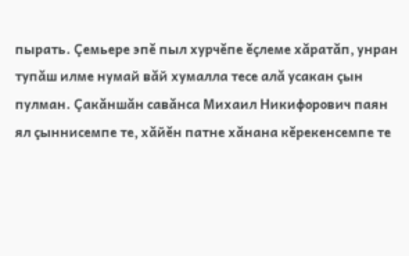пырать. Çемьере эпĕ пыл хурчĕпе ĕçлеме хăратăп, унран тупăш илме нумай вăй хумалла тесе алă усакан çын пулман. Çакăншăн савăнса Михаил Никифорович паян ял çыннисемпе те, хăйĕн патне хăнана кĕрекенсемпе те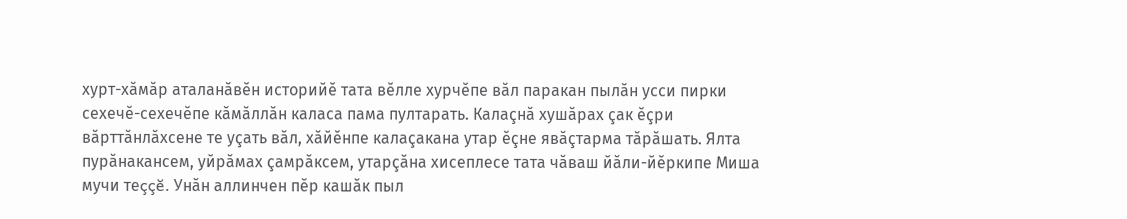хурт-хăмăр аталанăвĕн историйĕ тата вĕлле хурчĕпе вăл паракан пылăн усси пирки сехечĕ-сехечĕпе кăмăллăн каласа пама пултарать. Калаçнă хушăрах çак ĕçри вăрттăнлăхсене те уçать вăл, хăйĕнпе калаçакана утар ĕçне явăçтарма тăрăшать. Ялта пурăнакансем, уйрăмах çамрăксем, утарçăна хисеплесе тата чăваш йăли-йĕркипе Миша мучи теççĕ. Унăн аллинчен пĕр кашăк пыл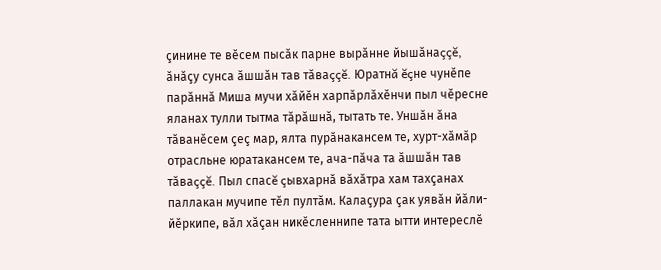çинине те вĕсем пысăк парне вырăнне йышăнаççĕ, ăнăçу сунса ăшшăн тав тăваççĕ. Юратнă ĕçне чунĕпе парăннă Миша мучи хăйĕн харпăрлăхĕнчи пыл чĕресне яланах тулли тытма тăрăшнă, тытать те. Уншăн ăна тăванĕсем çеç мар, ялта пурăнакансем те, хурт-хăмăр отрасльне юратакансем те, ача-пăча та ăшшăн тав тăваççĕ. Пыл спасĕ çывхарнă вăхăтра хам тахçанах паллакан мучипе тĕл пултăм. Калаçура çак уявăн йăли-йĕркипе, вăл хăçан никĕсленнипе тата ытти интереслĕ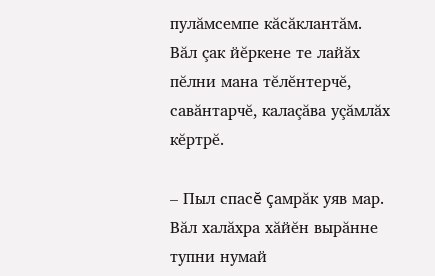пулăмсемпе кăсăклантăм. Вăл çак йĕркене те лайăх пĕлни мана тĕлĕнтерчĕ, савăнтарчĕ, калаçăва уçăмлăх кĕртрĕ.

– Пыл спасĕ çамрăк уяв мар. Вăл халăхра хăйĕн вырăнне тупни нумай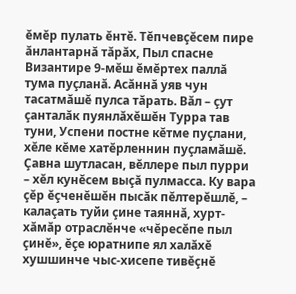ĕмĕр пулать ĕнтĕ. Тĕпчевçĕсем пире ăнлантарнă тăрăх, Пыл спасне Византире 9-мĕш ĕмĕртех паллă тума пуçланă. Асăннă уяв чун тасатмăшĕ пулса тăрать. Вăл – çут çанталăк пуянлăхĕшĕн Турра тав туни, Успени постне кĕтме пуçлани, хĕле кĕме хатĕрленнин пуçламăшĕ. Çавна шутласан, вĕллере пыл пурри – хĕл кунĕсем выçă пулмасса. Ку вара çĕр ĕçченĕшĕн пысăк пĕлтерĕшлĕ, – калаçать туйи çине таяннă, хурт-хăмăр отраслĕнче «чĕресĕпе пыл çинĕ», ĕçе юратнипе ял халăхĕ хушшинче чыс-хисепе тивĕçнĕ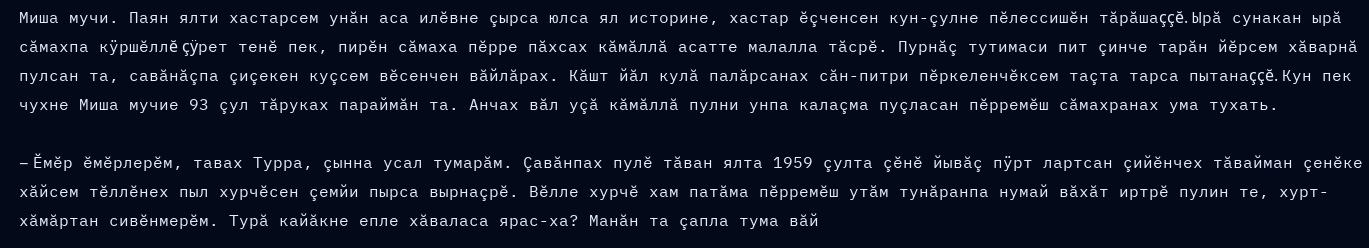Миша мучи. Паян ялти хастарсем унăн аса илĕвне çырса юлса ял историне, хастар ĕçченсен кун-çулне пĕлессишĕн тăрăшаççĕ. Ырă сунакан ырă сăмахпа кÿршĕллĕ çÿрет тенĕ пек, пирĕн сăмаха пĕрре пăхсах кăмăллă асатте малалла тăсрĕ. Пурнăç тутимаси пит çинче тарăн йĕрсем хăварнă пулсан та, савăнăçпа çиçекен куçсем вĕсенчен вăйлăрах. Кăшт йăл кулă палăрсанах сăн-питри пĕркеленчĕксем таçта тарса пытанаççĕ. Кун пек чухне Миша мучие 93 çул тăруках параймăн та. Анчах вăл уçă кăмăллă пулни унпа калаçма пуçласан пĕрремĕш сăмахранах ума тухать.

– Ĕмĕр ĕмĕрлерĕм, тавах Турра, çынна усал тумарăм. Çавăнпах пулĕ тăван ялта 1959 çулта çĕнĕ йывăç пÿрт лартсан çийĕнчех тăвайман çенĕке хăйсем тĕллĕнех пыл хурчĕсен çемйи пырса вырнаçрĕ. Вĕлле хурчĕ хам патăма пĕрремĕш утăм тунăранпа нумай вăхăт иртрĕ пулин те, хурт-хăмăртан сивĕнмерĕм. Турă кайăкне епле хăваласа ярас-ха? Манăн та çапла тума вăй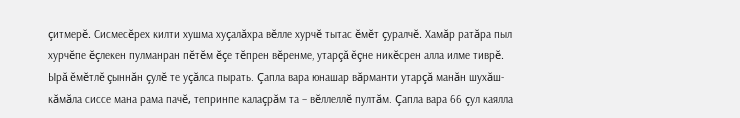çитмерĕ. Сисмесĕрех килти хушма хуçалăхра вĕлле хурчĕ тытас ĕмĕт çуралчĕ. Хамăр ратăра пыл хурчĕпе ĕçлекен пулманран пĕтĕм ĕçе тĕпрен вĕренме, утарçă ĕçне никĕсрен алла илме тиврĕ. Ырă ĕмĕтлĕ çыннăн çулĕ те уçăлса пырать. Çапла вара юнашар вăрманти утарçă манăн шухăш-кăмăла сиссе мана рама пачĕ, тепринпе калаçрăм та – вĕллеллĕ пултăм. Çапла вара 66 çул каялла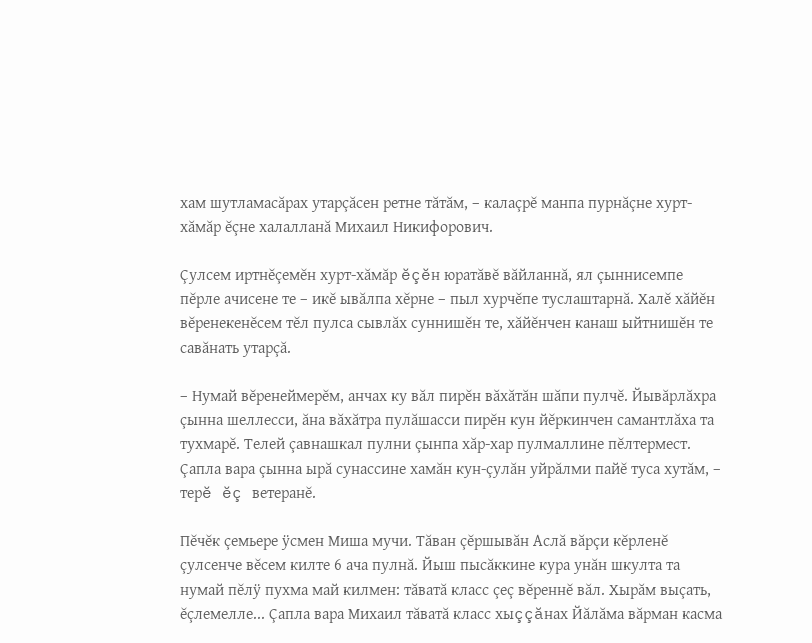хам шутламасăрах утарçăсен ретне тăтăм, – калаçрĕ манпа пурнăçне хурт-хăмăр ĕçне халалланă Михаил Никифорович.

Çулсем иртнĕçемĕн хурт-хăмăр ĕçĕн юратăвĕ вăйланнă, ял çыннисемпе пĕрле ачисене те – икĕ ывăлпа хĕрне – пыл хурчĕпе туслаштарнă. Халĕ хăйĕн вĕренекенĕсем тĕл пулса сывлăх суннишĕн те, хăйĕнчен канаш ыйтнишĕн те савăнать утарçă.

– Нумай вĕренеймерĕм, анчах ку вăл пирĕн вăхăтăн шăпи пулчĕ. Йывăрлăхра çынна шеллесси, ăна вăхăтра пулăшасси пирĕн кун йĕркинчен самантлăха та тухмарĕ. Телей çавнашкал пулни çынпа хăр-хар пулмаллине пĕлтермест. Çапла вара çынна ырă сунассине хамăн кун-çулăн уйрăлми пайĕ туса хутăм, – терĕ ĕç ветеранĕ.

Пĕчĕк çемьере ÿсмен Миша мучи. Тăван çĕршывăн Аслă вăрçи кĕрленĕ çулсенче вĕсем килте 6 ача пулнă. Йыш пысăккине кура унăн шкулта та нумай пĕлÿ пухма май килмен: тăватă класс çеç вĕреннĕ вăл. Хырăм выçать, ĕçлемелле... Çапла вара Михаил тăватă класс хыççăнах Йăлăма вăрман касма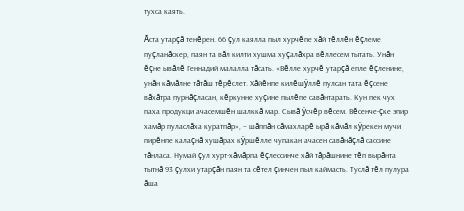тухса каять.

Ăста утарçă тенĕрен. 66 çул каялла пыл хурчĕпе хăй тĕллĕн ĕçлеме пуçланăскер, паян та вăл килти хушма хуçалăхра вĕллесем тытать. Унăн ĕçне ывăлĕ Геннадий малалла тăсать. «Вĕлле хурчĕ утарçă епле ĕçленине, унăн кăмăлне тăтăш тĕрĕслет. Хăйĕнпе килĕшÿллĕ пулсан тата ĕçсене вăхăтра пурнăçласан, кĕркунне хуçине пылĕпе савăнтарать. Кун пек чух паха продукци ачасемшĕн шалккă мар. Сывă ÿсчĕр вĕсем. Вĕсенче-çке эпир хамăр пуласлăха куратпăр», – шăппăн сăмахларĕ ырă кăмăл кÿрекен мучи пирĕнпе калаçнă хушăрах кÿршĕлле чупакан ачасен савăнăçлă сассине тăнласа. Нумай çул хурт-хăмăрпа ĕçлессинче хăй тăрăшнине тĕп вырăнта тытнă 93 çулхи утарçăн паян та сĕтел çинчен пыл каймасть. Туслă тĕл пулура ăша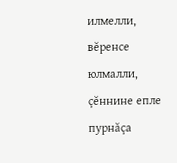илмелли, вĕренсе юлмалли, çĕннине епле пурнăçа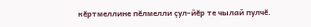кĕртмеллине пĕлмелли çул-йĕр те чылай пулчĕ.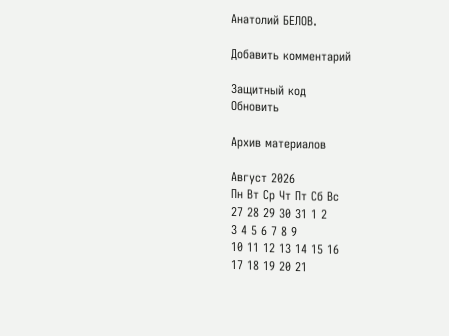Анатолий БЕЛОВ.

Добавить комментарий

Защитный код
Обновить

Архив материалов

Август 2026
Пн Вт Ср Чт Пт Сб Вс
27 28 29 30 31 1 2
3 4 5 6 7 8 9
10 11 12 13 14 15 16
17 18 19 20 21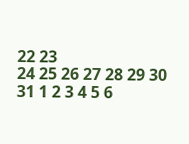22 23
24 25 26 27 28 29 30
31 1 2 3 4 5 6